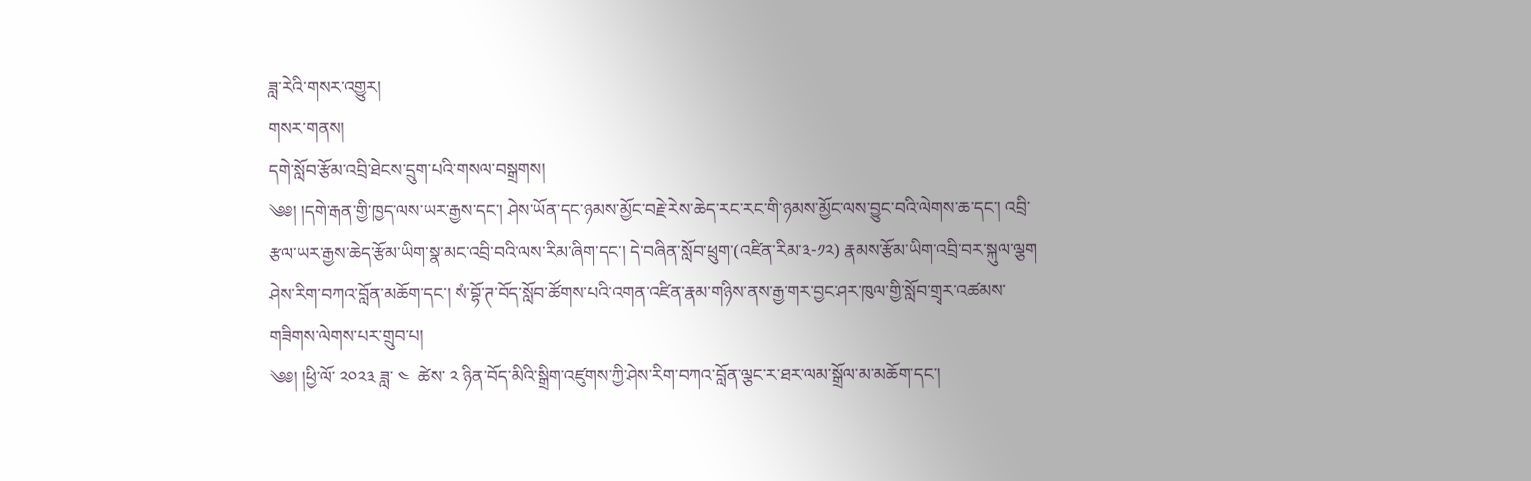ཟླ་རེའི་གསར་འགྱུར།
གསར་གནས།
དགེ་སློབ་རྩོམ་འབྲི་ཐེངས་དྲུག་པའི་གསལ་བསྒྲགས།
༄༅། །དགེ་རྒན་གྱི་ཁྱད་ལས་ཡར་རྒྱས་དང་། ཤེས་ཡོན་དང་ཉམས་མྱོང་བརྗེ་རེས་ཆེད་རང་རང་གི་ཉམས་མྱོང་ལས་བྱུང་བའི་ལེགས་ཆ་དང་། འབྲི་རྩལ་ཡར་རྒྱས་ཆེད་རྩོམ་ཡིག་སྣ་མང་འབྲི་བའི་ལས་རིམ་ཞིག་དང་། དེ་བཞིན་སློབ་ཕྲུག་(འཛིན་རིམ་༣-༡༢) རྣམས་རྩོམ་ཡིག་འབྲི་བར་སྐུལ་ལྕག
ཤེས་རིག་བཀའ་བློན་མཆོག་དང་། སཾ་བྷོ་ཊ་བོད་སློབ་ཚོགས་པའི་འགན་འཛིན་རྣམ་གཉིས་ནས་རྒྱ་གར་བྱང་ཤར་ཁུལ་གྱི་སློབ་གྲྭར་འཚམས་གཟིགས་ལེགས་པར་གྲུབ་པ།
༄༅། །ཕྱི་ལོ་ ༢༠༢༣ ཟླ་ ༤  ཚེས་ ༢ ཉིན་བོད་མིའི་སྒྲིག་འཛུགས་ཀྱི་ཤེས་རིག་བཀའ་བློན་ལྕང་ར་ཐར་ལམ་སྒྲོལ་མ་མཆོག་དང་།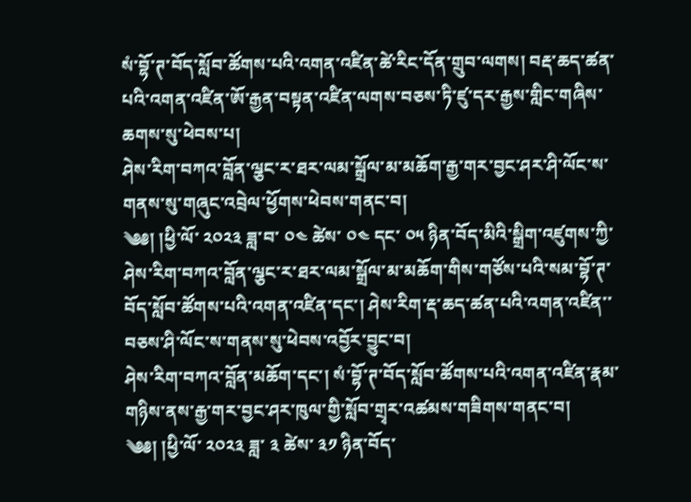སཾ་བྷོ་ཊ་བོད་སློབ་ཚོགས་པའི་འགན་འཛིན་ཚེ་རིང་དོན་གྲུབ་ལགས། བརྡ་ཆད་ཚན་པའི་འགན་འཛིན་ཨོ་རྒྱན་བསྟན་འཛིན་ལགས་བཅས་ཏི་ཛུ་དར་རྒྱས་གླིང་གཞིས་ཆགས་སུ་ཕེབས་པ།
ཤེས་རིག་བཀའ་བློན་ལྕང་ར་ཐར་ལམ་སྒྲོལ་མ་མཆོག་རྒྱ་གར་བྱང་ཤར་ཤི་ལོང་ས་གནས་སུ་གཞུང་འབྲེལ་ཕྱོགས་ཕེབས་གནང་བ།
༄༅། །ཕྱི་ལོ་ ༢༠༢༣ ཟླ་བ་ ༠༤ ཚེས་ ༠༤ དང་ ༠༥ ཉིན་བོད་མིའི་སྒྲིག་འཛུགས་ཀྱི་ཤེས་རིག་བཀའ་བློན་ལྕང་ར་ཐར་ལམ་སྒྲོལ་མ་མཆོག་གིས་གཙོས་པའི་སམ་བྷོ་ཊ་བོད་སློབ་ཚོགས་པའི་འགན་འཛིན་དང་། ཤེས་རིག་རྡ་ཆད་ཚན་པའི་འགན་འཛིན་་བཅས་ཤི་ལོང་ས་གནས་སུ་ཕེབས་འབྱོར་བྱུང་བ།
ཤེས་རིག་བཀའ་བློན་མཆོག་དང་། སཾ་བྷོ་ཊ་བོད་སློབ་ཚོགས་པའི་འགན་འཛིན་རྣམ་གཉིས་ནས་རྒྱ་གར་བྱང་ཤར་ཁུལ་གྱི་སློབ་གྲྭར་འཚམས་གཟིགས་གནང་བ།
༄༅། །ཕྱི་ལོ་ ༢༠༢༣ ཟླ་ ༣ ཚེས་ ༣༡ ཉིན་བོད་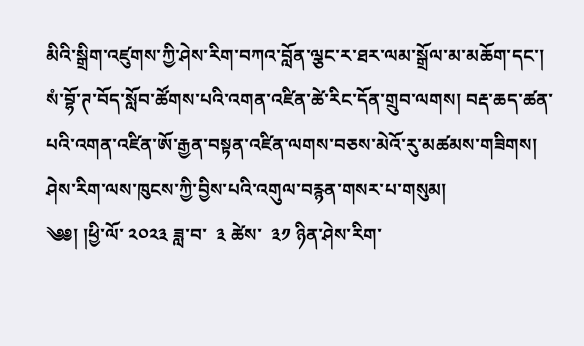མིའི་སྒྲིག་འཛུགས་ཀྱི་ཤེས་རིག་བཀའ་བློན་ལྕང་ར་ཐར་ལམ་སྒྲོལ་མ་མཆོག་དང་། སཾ་བྷོ་ཊ་བོད་སློབ་ཚོགས་པའི་འགན་འཛིན་ཚེ་རིང་དོན་གྲུབ་ལགས། བརྡ་ཆད་ཚན་པའི་འགན་འཛིན་ཨོ་རྒྱན་བསྟན་འཛིན་ལགས་བཅས་མེའོ་རུ་མཚམས་གཟིགས།
ཤེས་རིག་ལས་ཁུངས་ཀྱི་བྱིས་པའི་འགུལ་བརྙན་གསར་པ་གསུམ།
༄༅། །ཕྱི་ལོ་ ༢༠༢༣ ཟླ་བ་  ༣ ཚེས་  ༣༡ ཉིན་ཤེས་རིག་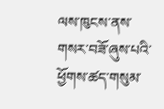ལས་ཁུངས་ནས་གསར་བཟོ་ཞུས་པའི་ཕྱོགས་ཚད་གསུམ་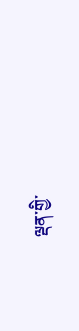ལྡན་གྱི་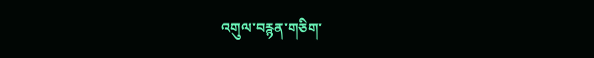འགུལ་བརྙན་གཅིག་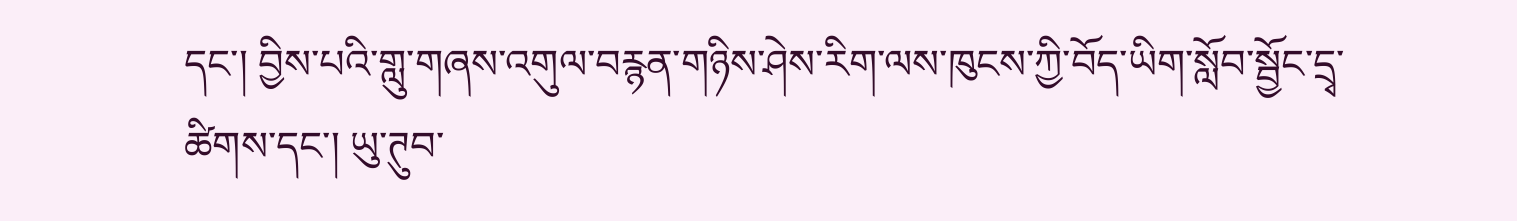དང་། བྱིས་པའི་གླུ་གཞས་འགུལ་བརྙན་གཉིས་ཤེས་རིག་ལས་ཁུངས་ཀྱི་བོད་ཡིག་སློབ་སྦྱོང་དྲྭ་ཚིགས་དང་། ཡུ་ཊུབ་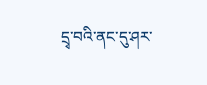དྲྭ་བའི་ནང་དུ་ཤར་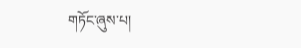གཏོང་ཞུས་པ།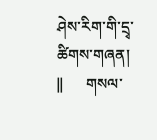ཤེས་རིག་གི་དྲྭ་ཚིགས་གཞན།
||      གསལ་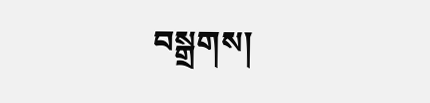བསྒྲགས།